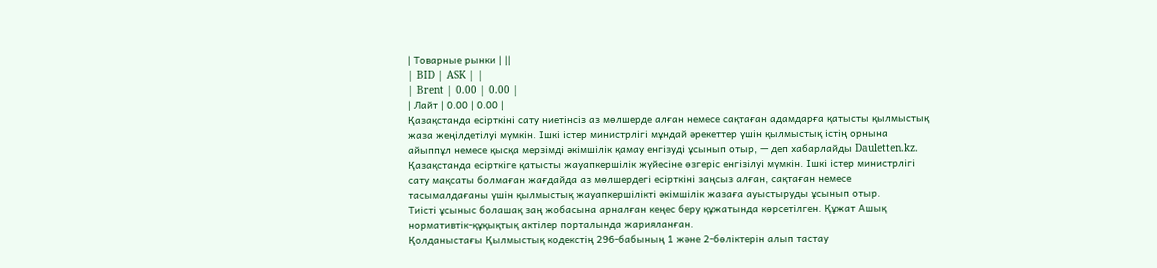| Товарные рынки | ||
| BID | ASK | |
| Brent | 0.00 | 0.00 |
| Лайт | 0.00 | 0.00 |
Қазақстанда есірткіні сату ниетінсіз аз мөлшерде алған немесе сақтаған адамдарға қатысты қылмыстық жаза жеңілдетілуі мүмкін. Ішкі істер министрлігі мұндай әрекеттер үшін қылмыстық істің орнына айыппұл немесе қысқа мерзімді әкімшілік қамау енгізуді ұсынып отыр, — деп хабарлайды Dauletten.kz.
Қазақстанда есірткіге қатысты жауапкершілік жүйесіне өзгеріс енгізілуі мүмкін. Ішкі істер министрлігі сату мақсаты болмаған жағдайда аз мөлшердегі есірткіні заңсыз алған, сақтаған немесе тасымалдағаны үшін қылмыстық жауапкершілікті әкімшілік жазаға ауыстыруды ұсынып отыр.
Тиісті ұсыныс болашақ заң жобасына арналған кеңес беру құжатында көрсетілген. Құжат Ашық нормативтік-құқықтық актілер порталында жарияланған.
Қолданыстағы Қылмыстық кодекстің 296-бабының 1 және 2-бөліктерін алып тастау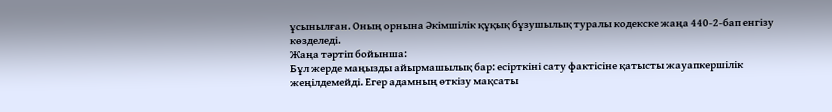ұсынылған. Оның орнына Әкімшілік құқық бұзушылық туралы кодекске жаңа 440-2-бап енгізу көзделеді.
Жаңа тәртіп бойынша:
Бұл жерде маңызды айырмашылық бар: есірткіні сату фактісіне қатысты жауапкершілік жеңілдемейді. Егер адамның өткізу мақсаты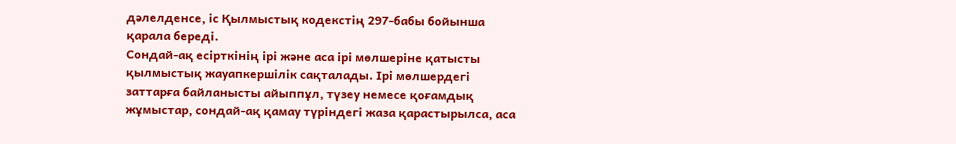дәлелденсе, іс Қылмыстық кодекстің 297-бабы бойынша қарала береді.
Сондай-ақ есірткінің ірі және аса ірі мөлшеріне қатысты қылмыстық жауапкершілік сақталады. Ірі мөлшердегі заттарға байланысты айыппұл, түзеу немесе қоғамдық жұмыстар, сондай-ақ қамау түріндегі жаза қарастырылса, аса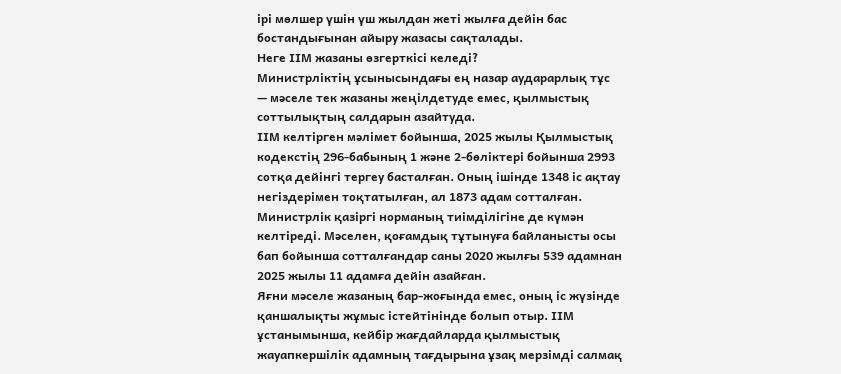ірі мөлшер үшін үш жылдан жеті жылға дейін бас бостандығынан айыру жазасы сақталады.
Неге ІІМ жазаны өзгерткісі келеді?
Министрліктің ұсынысындағы ең назар аударарлық тұс — мәселе тек жазаны жеңілдетуде емес, қылмыстық соттылықтың салдарын азайтуда.
ІІМ келтірген мәлімет бойынша, 2025 жылы Қылмыстық кодекстің 296-бабының 1 және 2-бөліктері бойынша 2993 сотқа дейінгі тергеу басталған. Оның ішінде 1348 іс ақтау негіздерімен тоқтатылған, ал 1873 адам сотталған.
Министрлік қазіргі норманың тиімділігіне де күмән келтіреді. Мәселен, қоғамдық тұтынуға байланысты осы бап бойынша сотталғандар саны 2020 жылғы 539 адамнан 2025 жылы 11 адамға дейін азайған.
Яғни мәселе жазаның бар-жоғында емес, оның іс жүзінде қаншалықты жұмыс істейтінінде болып отыр. ІІМ ұстанымынша, кейбір жағдайларда қылмыстық жауапкершілік адамның тағдырына ұзақ мерзімді салмақ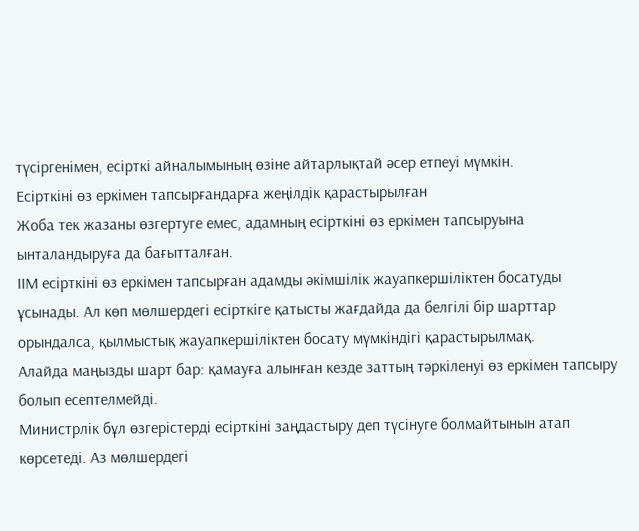түсіргенімен, есірткі айналымының өзіне айтарлықтай әсер етпеуі мүмкін.
Есірткіні өз еркімен тапсырғандарға жеңілдік қарастырылған
Жоба тек жазаны өзгертуге емес, адамның есірткіні өз еркімен тапсыруына ынталандыруға да бағытталған.
ІІМ есірткіні өз еркімен тапсырған адамды әкімшілік жауапкершіліктен босатуды ұсынады. Ал көп мөлшердегі есірткіге қатысты жағдайда да белгілі бір шарттар орындалса, қылмыстық жауапкершіліктен босату мүмкіндігі қарастырылмақ.
Алайда маңызды шарт бар: қамауға алынған кезде заттың тәркіленуі өз еркімен тапсыру болып есептелмейді.
Министрлік бұл өзгерістерді есірткіні заңдастыру деп түсінуге болмайтынын атап көрсетеді. Аз мөлшердегі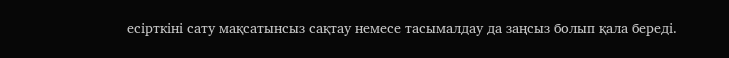есірткіні сату мақсатынсыз сақтау немесе тасымалдау да заңсыз болып қала береді.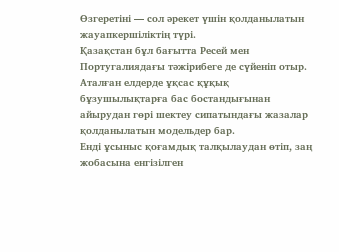Өзгеретіні — сол әрекет үшін қолданылатын жауапкершіліктің түрі.
Қазақстан бұл бағытта Ресей мен Португалиядағы тәжірибеге де сүйеніп отыр. Аталған елдерде ұқсас құқық бұзушылықтарға бас бостандығынан айырудан гөрі шектеу сипатындағы жазалар қолданылатын модельдер бар.
Енді ұсыныс қоғамдық талқылаудан өтіп, заң жобасына енгізілген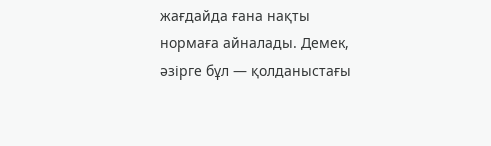жағдайда ғана нақты нормаға айналады. Демек, әзірге бұл — қолданыстағы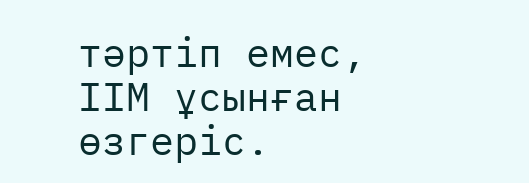тәртіп емес, ІІМ ұсынған өзгеріс.